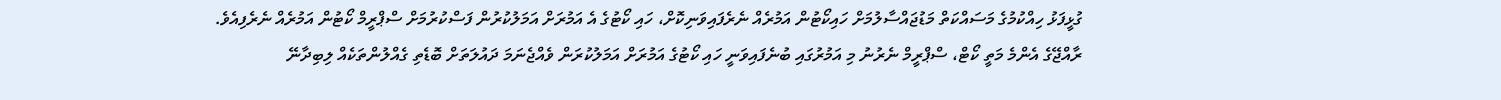ގުޅީފަޅު ހިއްކުމުގެ މަސައްކަތް މަޑުޖައްސާލުމަށް ހައިކޯޓުން އަމުރެއް ނެރެފައިވަނިކޮށް، ހައި ކޯޓުގެ އެ އަމުރަށް އަމަލުކުރުން ފަސްކުރުމަށް ސްޕްރީމް ކޯޓުން އަމުރެއް ނެރެފިއެވެ.
ރާއްޖޭގެ އެންމެ މަތީ ކޯޓް، ސްޕްރީމް ނެރުނު މި އަމުރުގައި ބުނެފައިވަނީ ހައި ކޯޓުގެ އަމުރަށް އަމަލުކުރަން ވެއްޖެނަމަ ދައުލަތަށް ބޮޑެތި ގެއްލުންތަކެއް ލިބިދާނޭ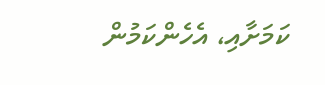ކަމަށާއި، އެހެންކަމުން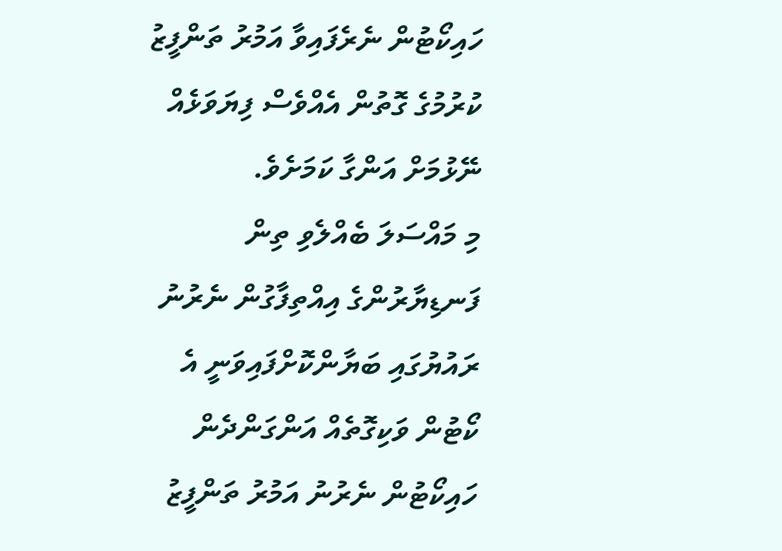ހައިކޯޓުން ނެރެފައިވާ އަމުރު ތަންފީޒު ކުރުމުގެ ގޮތުން އެއްވެސް ފިޔަވަޅެއް ނޭޅުމަށް އަންގާ ކަމަށެވެ.
މި މައްސަލަ ބެއްލެވި ތިން ފަނޑިޔާރުންގެ އިއްތިފާގުން ނެރުނު ރައުޔުގައި ބަޔާންކޮށްފައިވަނީ އެ ކޯޓުން ވަކިގޮތެއް އަންގަންދެން ހައިކޯޓުން ނެރުނު އަމުރު ތަންފީޒު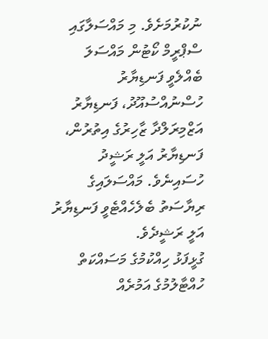ނުކުރުމަށެވެ. މި މައްސަލާގައި ސްޕްރީމް ކޯޓުން މައްސަލަ ބެއްލެވީ ފަނޑިޔާރު ހުސްނުއްސުއޫދު، ފަނޑިޔާރު އަޒްމިރަލްދާ ޒާހިރުގެ އިތުރުން، ފަނޑިޔާރު އަލީ ރަޝީދު ހުސައިނެވެ. މައްސަލައިގެ ރިޔާސަތު ބެލެހެއްޓެވީ ފަނޑިޔާރު އަލީ ރަޝީދެވެ.
ގުޅީފަޅު ހިއްކުމުގެ މަސައްކަތް ހުއްޓާލުމުގެ އަމުރެއް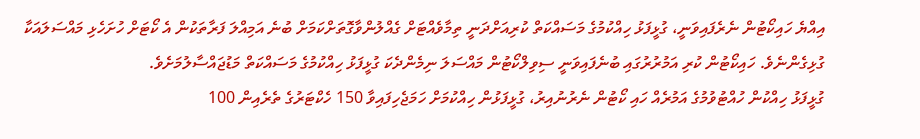އިއްޔެ ހައިކޯޓުން ނެރެފައިވަނީ، ގުޅީފަޅު ހިއްކުމުގެ މަސައްކަތް ކުރިއަށްދަނީ ތިމާވެއްޓަށް ގެއްލުންވާގޮތަށްކަމަށް ބުނެ އަމިއްލަ ފަރާތަކުން އެ ކޯޓަށް ހުށަހެޅި މައްސަލައަކާ ގުޅިގެންނެވެ. ހައިކޯޓުން ކުރި އަމުރުރުގައި ބުނެފައިވަނީ ސިވިލްކޯޓުން މައްސަލަ ނިމެންދެކަ ގުޅީފަޅު ހިއްކުމުގެ މަސައްކަތް މަޑުޖައްސާލުމަށެވެ.
ގުޅީފަޅު ހިއްކުން ހުއްޓުވުމުގެ އަމުރެއް ހައި ކޯޓުން ނެރުނުއިރު، ގުޅީފަޅުން ހިއްކުމަށް ހަމަޖެހިފައިވާ 150 ހެކްޓަރުގެ ތެރެއިން 100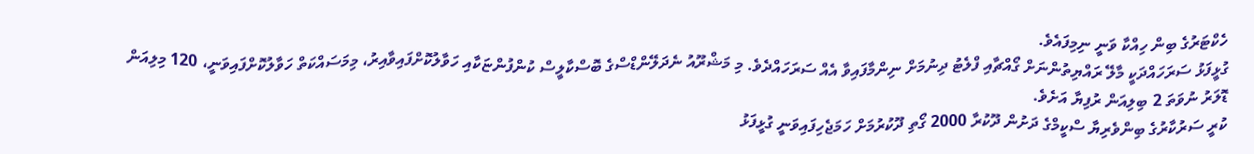ހެކްޓަރުގެ ބިން ހިއްކާ ވަނީ ނިމިފައެވެ.
ގުޅީފަޅު ސަރަހައްދަކީ މާލޭ ރައްޔިތުންނަށް ގޯއްޗާއި ފްލެޓު ދިނުމަށް ނިންމާފައިވާ އެއް ސަރަހައްދެވެ. މި މަޝްރޫއު ނެދަލޭންޑްސްގެ ބޮސްކާލީސް ކުންފުންޏަކާއި ހަވާލުކޮށްފައިވާއިރު، މިމަސައްކަތް ހަވާލުކޮށްފައިވަނީ، 120 މިލިއަން ޑޮލަރު ނުވަތަ 2 ބިލިއަން ރުފިޔާ އަށެވެ.
ކުރީ ސަރުކާރުގެ ބިންވެރިޔާ ސްކީމްގެ ދަށުން ދޫކުރާ 2000 ގޯތި ދޫކުރުމަށް ހަމަޖެހިފައިވަނީ ގުޅީފަޅު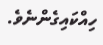ހިއްކައިގެންނެވެ.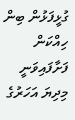ގުޅީފަޅުން ބިން ހިއްކަން ފަށާފައިވަނީ މިދިޔަ އަހަރުގެ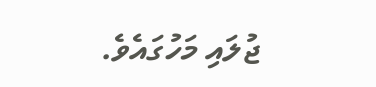ޖުލައި މަހުގައެވެ.